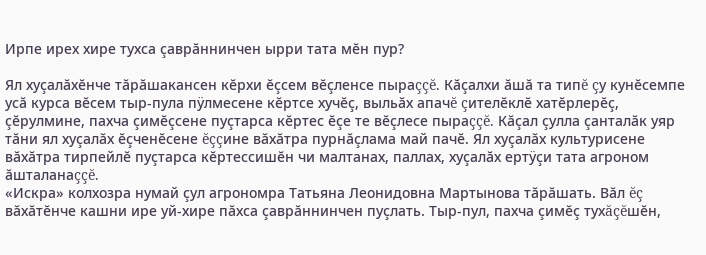Ирпе ирех хире тухса çаврăннинчен ырри тата мĕн пур?

Ял хуçалăхĕнче тăрăшакансен кĕрхи ĕçсем вĕçленсе пыраççĕ. Кăçалхи ăшă та типĕ çу кунĕсемпе усă курса вĕсем тыр-пула пÿлмесене кĕртсе хучĕç, выльăх апачĕ çителĕклĕ хатĕрлерĕç, çĕрулмине, пахча çимĕçсене пуçтарса кĕртес ĕçе те вĕçлесе пыраççĕ. Кăçал çулла çанталăк уяр тăни ял хуçалăх ĕçченĕсене ĕççине вăхăтра пурнăçлама май пачĕ. Ял хуçалăх культурисене вăхăтра тирпейлĕ пуçтарса кĕртессишĕн чи малтанах, паллах, хуçалăх ертÿçи тата агроном ăшталанаççĕ.
«Искра» колхозра нумай çул агрономра Татьяна Леонидовна Мартынова тăрăшать. Вăл ĕç вăхăтĕнче кашни ире уй-хире пăхса çаврăннинчен пуçлать. Тыр-пул, пахча çимĕç тухăçĕшĕн,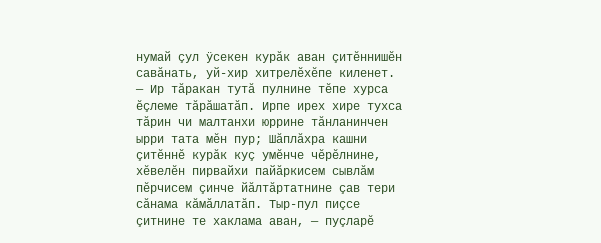нумай çул ÿсекен курăк аван çитĕннишĕн савăнать, уй-хир хитрелĕхĕпе киленет.
— Ир тăракан тутă пулнине тĕпе хурса ĕçлеме тăрăшатăп. Ирпе ирех хире тухса тăрин чи малтанхи юррине тăнланинчен ырри тата мĕн пур; Шăплăхра кашни çитĕннĕ курăк куç умĕнче чĕрĕлнине, хĕвелĕн пирвайхи пайăркисем сывлăм пĕрчисем çинче йăлтăртатнине çав тери сăнама кăмăллатăп. Тыр-пул пиçсе çитнине те хаклама аван, — пуçларĕ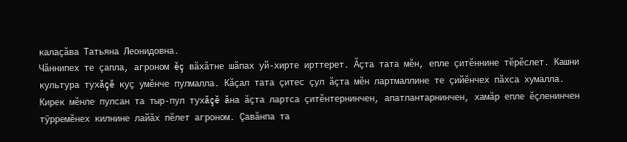калаçăва Татьяна Леонидовна.
Чăннипех те çапла, агроном ĕç вăхăтне шăпах уй-хирте ирттерет. Ăçта тата мĕн, епле çитĕннине тĕрĕслет. Кашни культура тухăçĕ куç умĕнче пулмалла. Кăçал тата çитес çул ăçта мĕн лартмаллине те çийĕнчех пăхса хумалла. Кирек мĕнле пулсан та тыр-пул тухăçĕ ăна ăçта лартса çитĕнтернинчен, апатлантарнинчен, хамăр епле ĕçленинчен тÿрремĕнех килнине лайăх пĕлет агроном. Çавăнпа та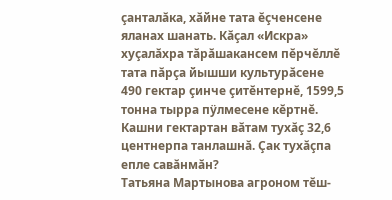çанталăка, хăйне тата ĕçченсене яланах шанать. Кăçал «Искра» хуçалăхра тăрăшакансем пĕрчĕллĕ тата пăрçа йышши культурăсене 490 гектар çинче çитĕнтернĕ, 1599,5 тонна тырра пÿлмесене кĕртнĕ. Кашни гектартан вăтам тухăç 32,6 центнерпа танлашнă. Çак тухăçпа епле савăнмăн?
Татьяна Мартынова агроном тĕш-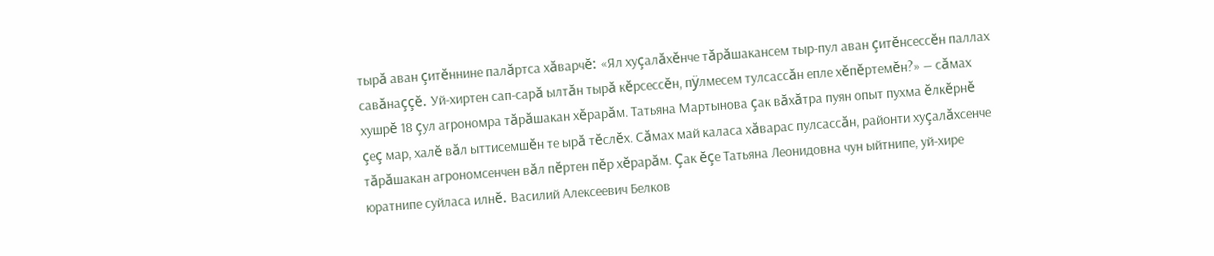тырă аван çитĕннине палăртса хăварчĕ: «Ял хуçалăхĕнче тăрăшакансем тыр-пул аван çитĕнсессĕн паллах савăнаççĕ. Уй-хиртен сап-сарă ылтăн тырă кĕрсессĕн, пÿлмесем тулсассăн епле хĕпĕртемĕн?» — сăмах хушрĕ 18 çул агрономра тăрăшакан хĕрарăм. Татьяна Мартынова çак вăхăтра пуян опыт пухма ĕлкĕрнĕ çеç мар, халĕ вăл ыттисемшĕн те ырă тĕслĕх. Сăмах май каласа хăварас пулсассăн, районти хуçалăхсенче тăрăшакан агрономсенчен вăл пĕртен пĕр хĕрарăм. Çак ĕçе Татьяна Леонидовна чун ыйтнипе, уй-хире юратнипе суйласа илнĕ. Василий Алексеевич Белков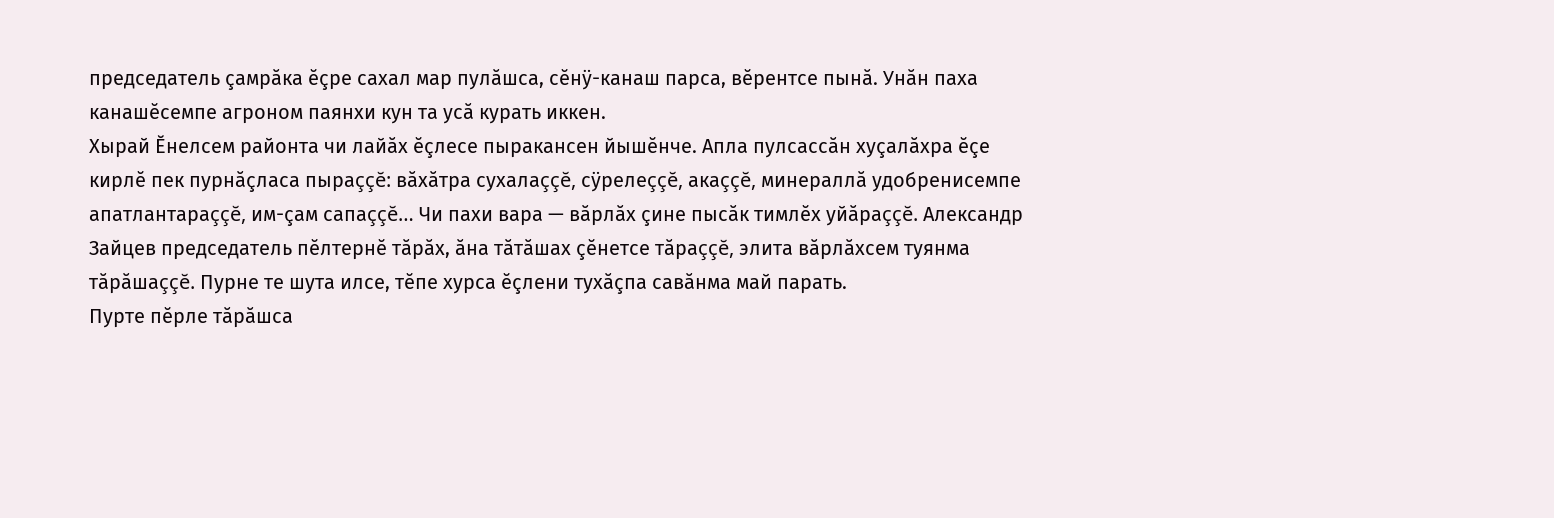председатель çамрăка ĕçре сахал мар пулăшса, сĕнÿ-канаш парса, вĕрентсе пынă. Унăн паха канашĕсемпе агроном паянхи кун та усă курать иккен.
Хырай Ĕнелсем районта чи лайăх ĕçлесе пыракансен йышĕнче. Апла пулсассăн хуçалăхра ĕçе кирлĕ пек пурнăçласа пыраççĕ: вăхăтра сухалаççĕ, сÿрелеççĕ, акаççĕ, минераллă удобренисемпе апатлантараççĕ, им-çам сапаççĕ… Чи пахи вара — вăрлăх çине пысăк тимлĕх уйăраççĕ. Александр Зайцев председатель пĕлтернĕ тăрăх, ăна тăтăшах çĕнетсе тăраççĕ, элита вăрлăхсем туянма тăрăшаççĕ. Пурне те шута илсе, тĕпе хурса ĕçлени тухăçпа савăнма май парать.
Пурте пĕрле тăрăшса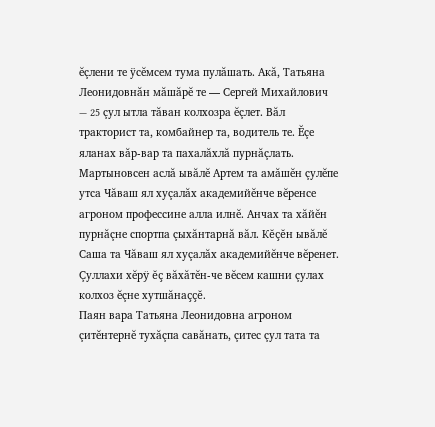ĕçлени те ÿсĕмсем тума пулăшать. Акă, Татьяна Леонидовнăн мăшăрĕ те — Сергей Михайлович — 25 çул ытла тăван колхозра ĕçлет. Вăл тракторист та, комбайнер та, водитель те. Ĕçе яланах вăр-вар та пахалăхлă пурнăçлать. Мартыновсен аслă ывăлĕ Артем та амăшĕн çулĕпе утса Чăваш ял хуçалăх академийĕнче вĕренсе агроном профессине алла илнĕ. Анчах та хăйĕн пурнăçне спортпа çыхăнтарнă вăл. Кĕçĕн ывăлĕ Саша та Чăваш ял хуçалăх академийĕнче вĕренет. Çуллахи хĕрÿ ĕç вăхăтĕн-че вĕсем кашни çулах колхоз ĕçне хутшăнаççĕ.
Паян вара Татьяна Леонидовна агроном çитĕнтернĕ тухăçпа савăнать, çитес çул тата та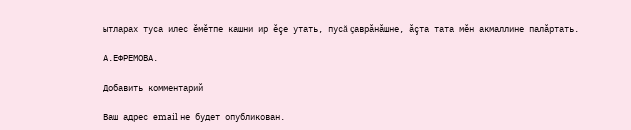ытларах туса илес ĕмĕтпе кашни ир ĕçе утать, пусă çаврăнăшне, ăçта тата мĕн акмаллине палăртать.

А.ЕФРЕМОВА.

Добавить комментарий

Ваш адрес email не будет опубликован.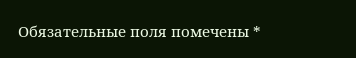Обязательные поля помечены *